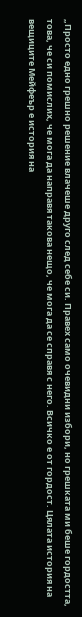„Просто едно грешно решение влачеше друго след себе си. Правех само очевидни избори, но грешката ми беше гордостта, това, че си помислих, че мога да направя такова нещо, че мога да се справя с него. Всичко е от гордост. Цялата история на вещиците Мейфеър е история на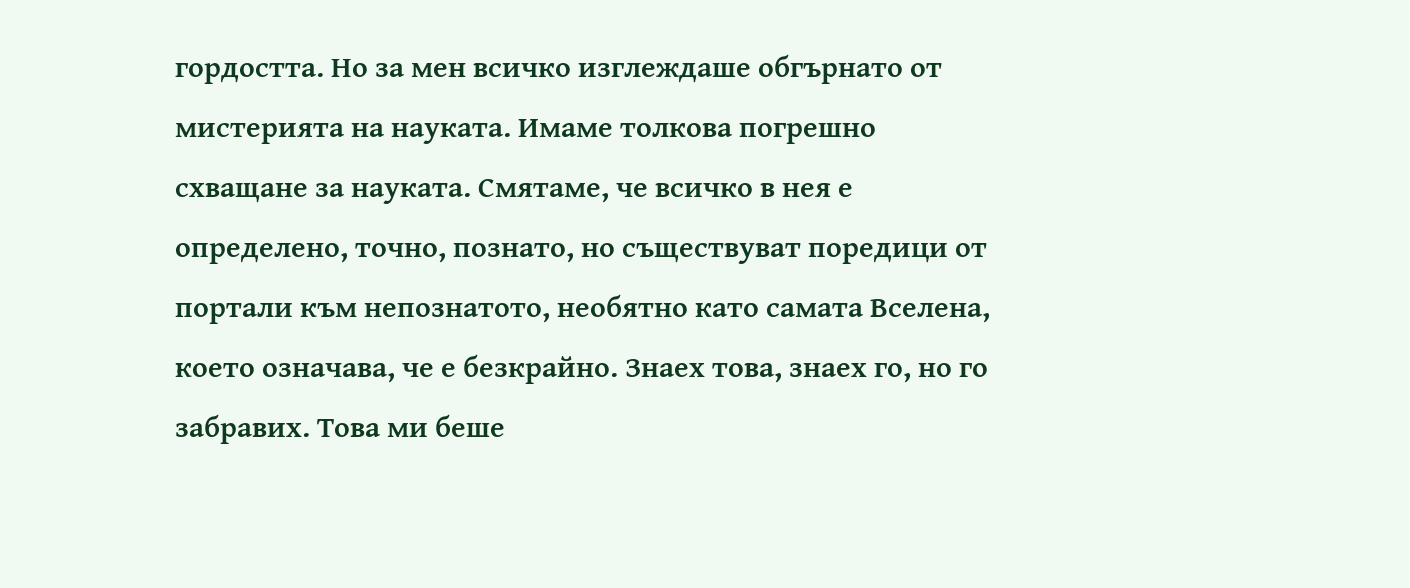гордостта. Но за мен всичко изглеждаше обгърнато от мистерията на науката. Имаме толкова погрешно схващане за науката. Смятаме, че всичко в нея е определено, точно, познато, но съществуват поредици от портали към непознатото, необятно като самата Вселена, което означава, че е безкрайно. Знаех това, знаех го, но го забравих. Това ми беше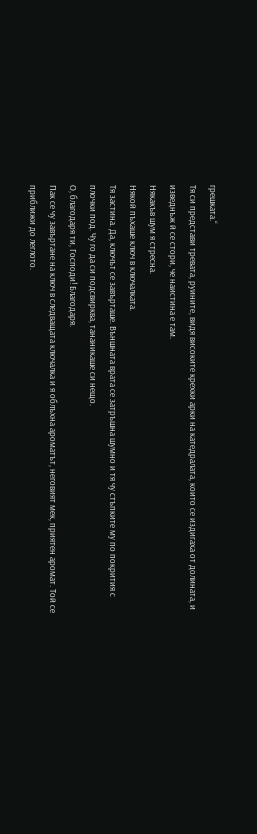грешката.“
Тя си представи тревата, руините, видя високите крехки арки на катедралата, които се издигаха от долината, и изведнъж й се стори, че наистина е там.
Някакъв шум я стресна.
Някой пъхаше ключ в ключалката.
Тя застина. Да, ключът се завърташе. Външната врата се затръшна шумно и тя чу стъпките му по покрития с плочки под. Чу го да си подсвирква, тананикаше си нещо.
О, благодаря ти, Господи! Благодаря.
Пак се чу завъртане на ключ в следващата ключалка и я облъхна ароматът, неговият мек, приятен аромат. Той се приближи до леглото.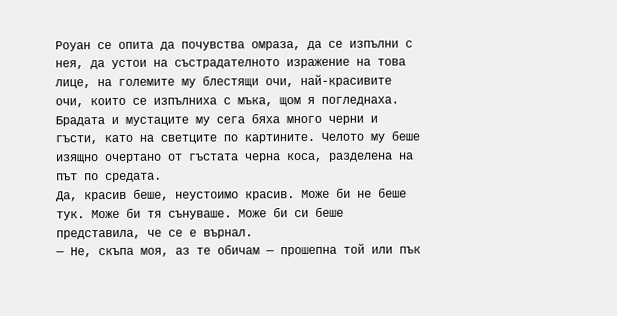Роуан се опита да почувства омраза, да се изпълни с нея, да устои на състрадателното изражение на това лице, на големите му блестящи очи, най-красивите очи, които се изпълниха с мъка, щом я погледнаха. Брадата и мустаците му сега бяха много черни и гъсти, като на светците по картините. Челото му беше изящно очертано от гъстата черна коса, разделена на път по средата.
Да, красив беше, неустоимо красив. Може би не беше тук. Може би тя сънуваше. Може би си беше представила, че се е върнал.
— Не, скъпа моя, аз те обичам — прошепна той или пък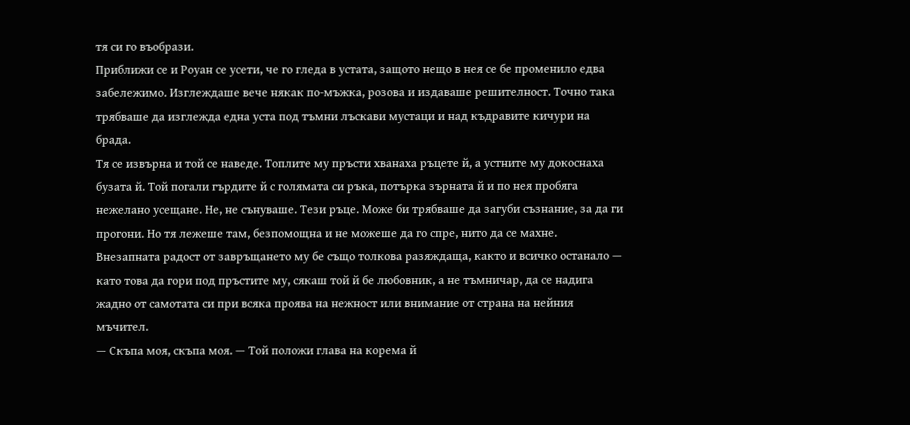тя си го въобрази.
Приближи се и Роуан се усети, че го гледа в устата, защото нещо в нея се бе променило едва забележимо. Изглеждаше вече някак по-мъжка, розова и издаваше решителност. Точно така трябваше да изглежда една уста под тъмни лъскави мустаци и над къдравите кичури на брада.
Тя се извърна и той се наведе. Топлите му пръсти хванаха ръцете й, а устните му докоснаха бузата й. Той погали гърдите й с голямата си ръка, потърка зърната й и по нея пробяга нежелано усещане. Не, не сънуваше. Тези ръце. Може би трябваше да загуби съзнание, за да ги прогони. Но тя лежеше там, безпомощна и не можеше да го спре, нито да се махне.
Внезапната радост от завръщането му бе също толкова разяждаща, както и всичко останало — като това да гори под пръстите му, сякаш той й бе любовник, а не тъмничар, да се надига жадно от самотата си при всяка проява на нежност или внимание от страна на нейния мъчител.
— Скъпа моя, скъпа моя. — Той положи глава на корема й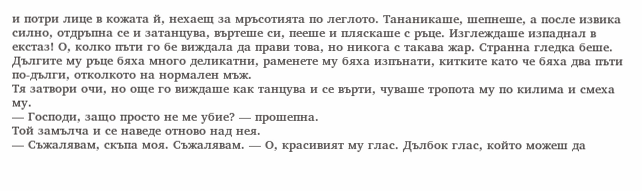и потри лице в кожата й, нехаещ за мръсотията по леглото. Тананикаше, шепнеше, а после извика силно, отдръпна се и затанцува, въртеше си, пееше и пляскаше с ръце. Изглеждаше изпаднал в екстаз! О, колко пъти го бе виждала да прави това, но никога с такава жар. Странна гледка беше. Дългите му ръце бяха много деликатни, раменете му бяха изпънати, китките като че бяха два пъти по-дълги, отколкото на нормален мъж.
Тя затвори очи, но още го виждаше как танцува и се върти, чуваше тропота му по килима и смеха му.
— Господи, защо просто не ме убие? — прошепна.
Той замълча и се наведе отново над нея.
— Съжалявам, скъпа моя. Съжалявам. — О, красивият му глас. Дълбок глас, който можеш да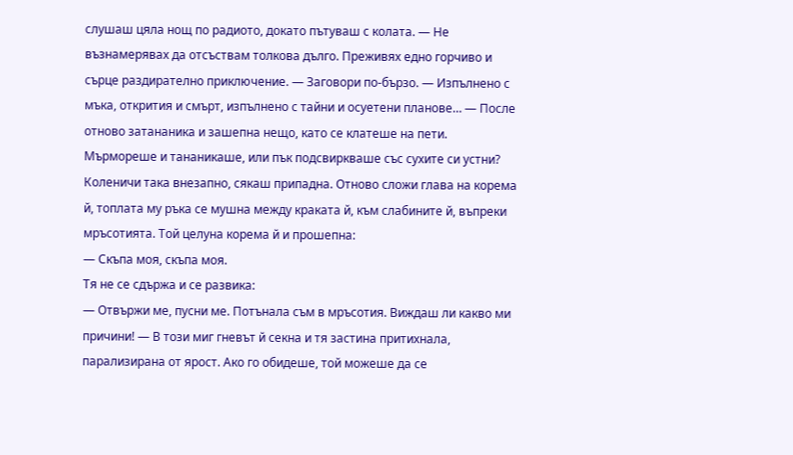слушаш цяла нощ по радиото, докато пътуваш с колата. — Не възнамерявах да отсъствам толкова дълго. Преживях едно горчиво и сърце раздирателно приключение. — Заговори по-бързо. — Изпълнено с мъка, открития и смърт, изпълнено с тайни и осуетени планове… — После отново затананика и зашепна нещо, като се клатеше на пети. Мърмореше и тананикаше, или пък подсвиркваше със сухите си устни?
Коленичи така внезапно, сякаш припадна. Отново сложи глава на корема й, топлата му ръка се мушна между краката й, към слабините й, въпреки мръсотията. Той целуна корема й и прошепна:
— Скъпа моя, скъпа моя.
Тя не се сдържа и се развика:
— Отвържи ме, пусни ме. Потънала съм в мръсотия. Виждаш ли какво ми причини! — В този миг гневът й секна и тя застина притихнала, парализирана от ярост. Ако го обидеше, той можеше да се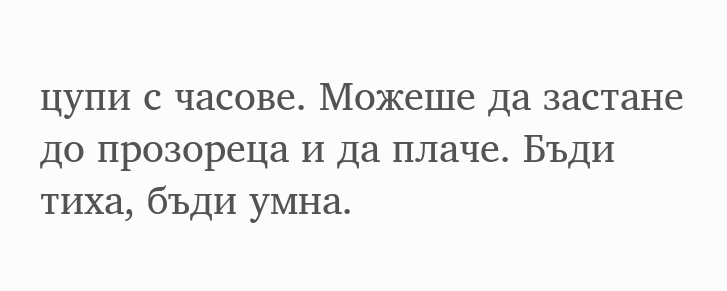цупи с часове. Можеше да застане до прозореца и да плаче. Бъди тиха, бъди умна.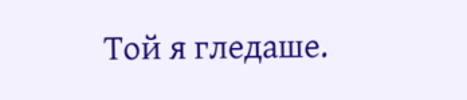Той я гледаше.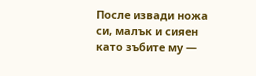После извади ножа си, малък и сияен като зъбите му —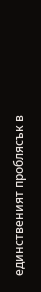единственият проблясък в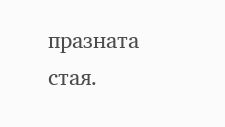празната стая.